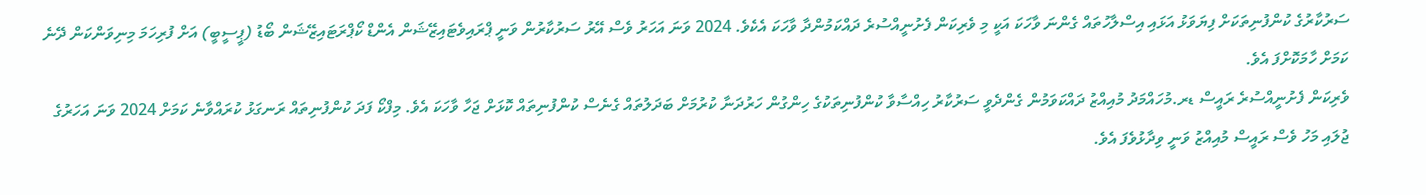ސަރުކާރުގެ ކުންފުނިތަކަށް ފިޔަވަޅު އަޅައި އިސްލާހުތައް ގެންނަ ވާހަކަ އަކީ މި ވެރިކަން ފެށުނީއްސުރެ ދައްކަމުންދާ ވާހަކަ އެކެވެ. 2024 ވަނަ އަހަރު ވެސް އޭރު ސަރުކާރުން ވަނީ ޕްރައިވެޓައިޒޭޝަން އެންޑް ކޯޕްރަޓައިޒޭޝަން ބޯޑު (ޕީސީބީ) އަށް ފުރިހަމަ މިނިވަންކަން ދޭނެ ކަމަށް ހާމަކޮށްފަ އެވެ.
ވެރިކަން ފެށުނީއްސުރެ ރައީސް ޑރ.މުހައްމަދު މުއިއްޒު ދައްކަވަމުން ގެންދެވީ ސަރުކާރު ހިއްސާވާ ކުންފުނިތަކުގެ ހިންގުން ހަރުދަނާ ކުރުމަށް ބަދަލުތައް ގެނެސް ކުންފުނިތައް ކޮޅަށް ޖަހާ ވާހަކަ އެވެ. މިފްކޯ ފަދަ ކުންފުނިތައް ރަނގަޅު ކުރައްވާނެ ކަމަށް 2024 ވަނަ އަހަރުގެ ޖުލައި މަހު ވެސް ރައީސް މުއިއްޒު ވަނީ ވިދާޅުވެފަ އެވެ.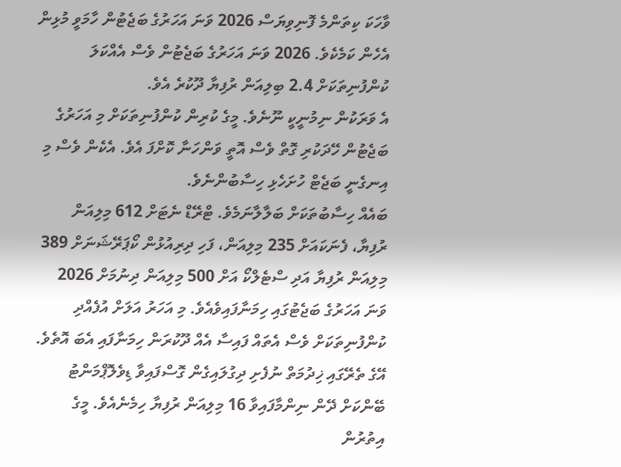ވާހަކަ ކިތަންމެ ފޮނިވިޔަސް 2026 ވަނަ އަހަރުގެ ބަޖެޓުން ހާމަވީ މުޅިން އެހެން ކަމެކެވެ. 2026 ވަނަ އަހަރުގެ ބަޖެޓުން ވެސް އެއްކަލަ ކުންފުނިތަކަށް 2.4 ބިލިއަން ރުފިޔާ ދޫކުރެ އެވެ.
އެ ވަރަކުން ނިމުނީކީ ނޫނެވެ. މީގެ ކުރިން ކުންފުނިތަކަށް މި އަހަރުގެ ބަޖެޓުން ހޭދަކުރި ގޮތް ވެސް އޮތީ ވަންހަނާ ކޮށްފަ އެވެ. އެކެން ވެސް މި އިނގެނީ ބަޖެޓް ހުށަހެޅި ހިސާބުންނެވެ.
ބައެއް ހިސާބުތަކަށް ބަލާލާނަމެވެ. ޓްރޭޑް ނެޓަށް 612 މިލިއަން ރުފިޔާ، ފެނަކައަށް 235 މިލިއަން، ފަހި ދިރިއުޅުން ކޯޕަރޭޝަނަށް 389 މިލިއަން ރުފިޔާ އަދި ސްޓެލްކޯ އަށް 500 މިލިއަން ދިނުމަށް 2026 ވަނަ އަހަރުގެ ބަޖެޓުގައި ހިމަނާފައިވެއެވެ. މި އަހަރު އަލަށް އުފެއްދި ކުންފުނިތަކަށް ވެސް އެތައް ފައިސާ އެއް ދޫކުރަން ހިމަނާފައި އެބަ އޮތެވެ.
އޭގެ ތެރޭގައި ޚިދުމަތް ނުފެށި ދިގުލައިގެން ގޮސްފައިވާ ޑިވެލޮޕްމަންޓު ބޭންކަށް ދޭން ނިންމާފައިވާ 16 މިލިއަން ރުފިޔާ ހިމެނެއެވެ. މީގެ އިތުރުން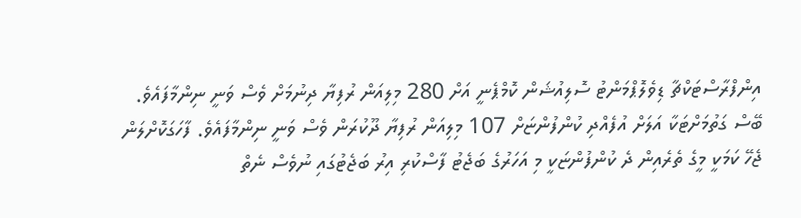އިންފްރާސްޓަކްޗާ ޑިވެލޮޕްމަންޓު ސޮލިއުޝަން ކޮމްޕެނީ އަށް 280 މިލިއަން ރުފިޔާ ދިނުމަށް ވެސް ވަނީ ނިންމާފައެވެ.
ބޭސް ގަތުމަށްޓަކާ އަލަށް އުފެއްދި ކުންފުންޏަށް 107 މިލިއަން ރުފިޔާ ދޫކުރަން ވެސް ވަނީ ނިންމާފައެވެ. ފާހަގަކޮށްލަން ޖެހޭ ކަމަކީ މީގެ ތެރެއިން ދެ ކުންފުންޏަކީ މި އަހަރުގެ ބަޖެޓު ފާސްކުރި އިރު ބަޖެޓުގައި ނުވެސް ނެތް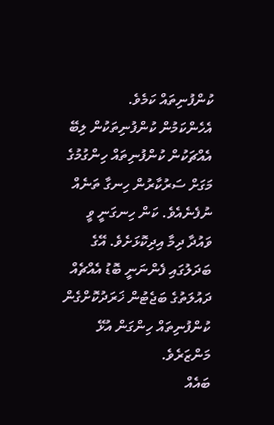ކުންފުނިތައް ކަމެވެ.
އެހެންކަމުން ކުންފުނިތަކުން ލިބޭ އެއްޗަކުން ކުންފުނިތައް ހިންގުމުގެ މަގަށް ސަރުކާރުން ހިނގާ ތަނެއް ނުފެނެއެވެ. ކަން ހިނގަނީ ވީ ވައުދާ ދިމާ އިދިކޮޅަށެވެ. އޭގެ ބަދަލުގައި ފެންނަނީ ބޮޑު އެއްޗެއް ދައުލަތުގެ ބަޖެޓުން ޚަރަދުކޮށްގެން ކުންފުނިތައް ހިންގަން އުޅޭ މަންޒަރެވެ.
ބައެއް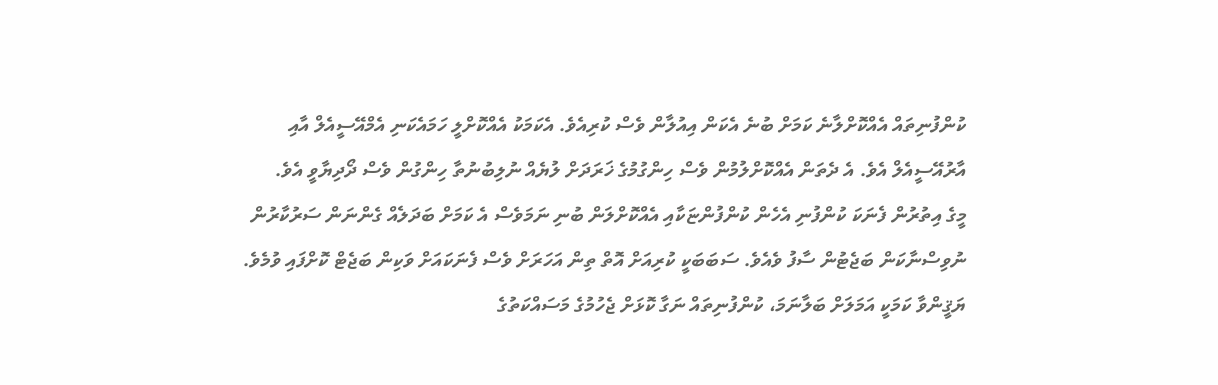ކުންފުނިތައް އެއްކޮށްލާނެ ކަމަށް ބުނެ އެކަން އިއުލާން ވެސް ކުރިއެވެ. އެކަމަކު އެއްކޮށްލީ ހަމައެކަނި އެމްއޭސީއެލް އާއި އާރުއޭސީއެލް އެވެ. އެ ދެތަން އެއްކޮށްލުމުން ވެސް ހިންގުމުގެ ޚަރަދަށް ލުޔެއް ނުލިބުނުތާ ހިންގުން ވެސް ދޯދިޔާވީ އެވެ.
މީގެ އިތުރުން ފެނަކަ ކުންފުނި އެހެން ކުންފުންޏަކާއި އެއްކޮށްލަން ބުނި ނަމަވެސް އެ ކަމަށް ބަދަލެއް ގެންނަން ސަރުކާރުން ނުވިސްނާކަން ބަޖެޓުން ސާފު ވެއެވެ. ސަބަބަކީ ކުރިއަށް އޮތް ތިން އަހަރަށް ވެސް ފެނަކައަށް ވަކިން ބަޖެޓް ކޮށްފައި ވުމެވެ.
ޔަޤީންވާ ކަމަކީ އަމަލަށް ބަލާނަމަ، ކުންފުނިތައް ނަގާ ކޮޅަށް ޖެހުމުގެ މަސައްކަތުގެ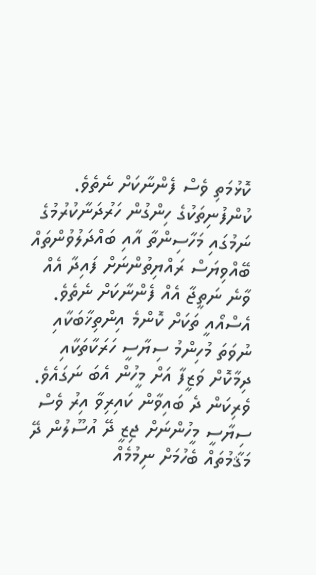ކޮޅުމަތި ވެސް ފެންނާކަށް ނެތެވެ. ކުންފުނިތަކުގެ ހިންގުން ހަރުދަނާކުރުމުގެ ނަމުގައި މަހާސިންތާ އާއި ބައްދަލުވުންތައް ބޭއްވިޔަސް ރައްޔިތުންނަށް ފައިދާ އެއް ވާނެ ނަތީޖާ އެއް ފެންނާކަށް ނެތެވެ.
އެސްއޯއީ ތަކަށް ކޮންމެ އިންތިޚާބަކާއި ނުވަތަ މުހިންމު ސިޔާސީ ހަރަކާތަކާއި ދިމާކޮށް ވަޒީފާ އަށް މީހުން އެބަ ނަގައެވެ. ވެރިކަން ދެ ބައިވާން ކައިރިވާ އިރު ވެސް ސިޔާސީ މީހުންނަށް ޖިޒީ ދޭ އުސޫލުން ދޭ މަޤާމުތައް ބެހުމަށް ނިމުމެއް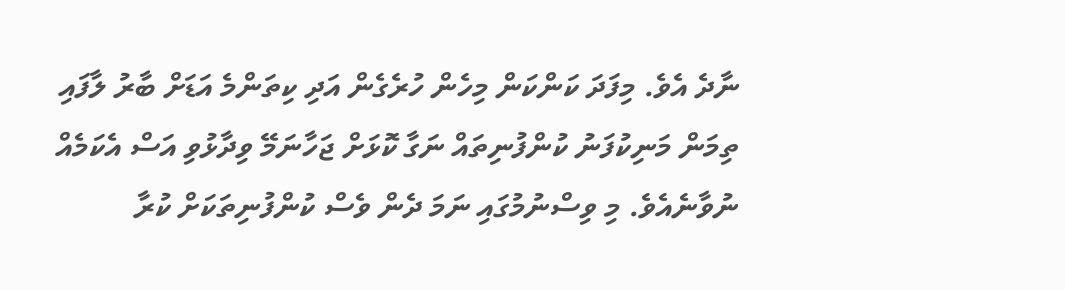ނާދެ އެވެ. މިފަދަ ކަންކަން މިހެން ހުރެގެން އަދި ކިތަންމެ އަޑަށް ބާރު ލާފައި ތިމަން މަނިކުފަނު ކުންފުނިތައް ނަގާ ކޮޅަށް ޖަހާނަމޭ ވިދާޅުވި އަސް އެކަމެއް ނުވާނެއެވެ. މި ވިސްނުމުގައި ނަމަ ދެން ވެސް ކުންފުނިތަކަށް ކުރާ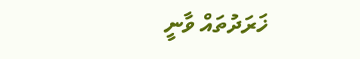ޚަރަދުތައް ވާނީ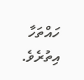ހައްތަހާ އިތުރެވެ.